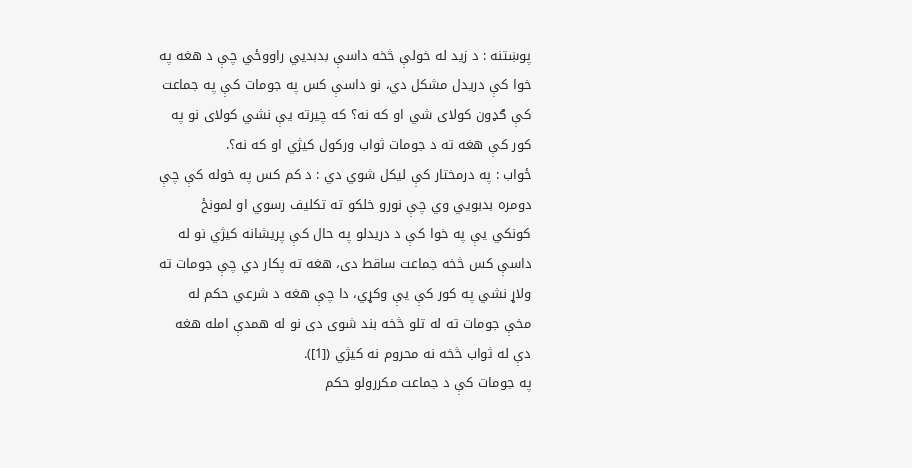پوښتنه : د زيد له خولې څخه داسې بدبديي راووځي چې د هغه په خوا کې دريدل مشکل دي، نو داسې کس په جومات کې په جماعت کې ګډون کولاى شي او که نه؟ که چيرته يې نشي کولاى نو په کور کې هغه ته د جومات ثواب ورکول کيژي او که نه؟.
ځواب : په درمختار کې ليکل شوي دي : د کم کس په خوله کې چې دومره بدبويي وي چې نورو خلکو ته تکليف رسوي او لمونځ کونکي يې په خوا کې د دريدلو په حال کې پريشانه کيژي نو له داسې کس څخه جماعت ساقط دى، هغه ته پکار دي چې جومات ته ولاړ نشي په کور کې يې وکړي، دا چې هغه د شرعي حکم له مخې جومات ته له تلو څخه بند شوى دى نو له همدې امله هغه دې له ثواب څخه نه محروم نه کيژي ([1]).
په جومات کې د جماعت مکررولو حکم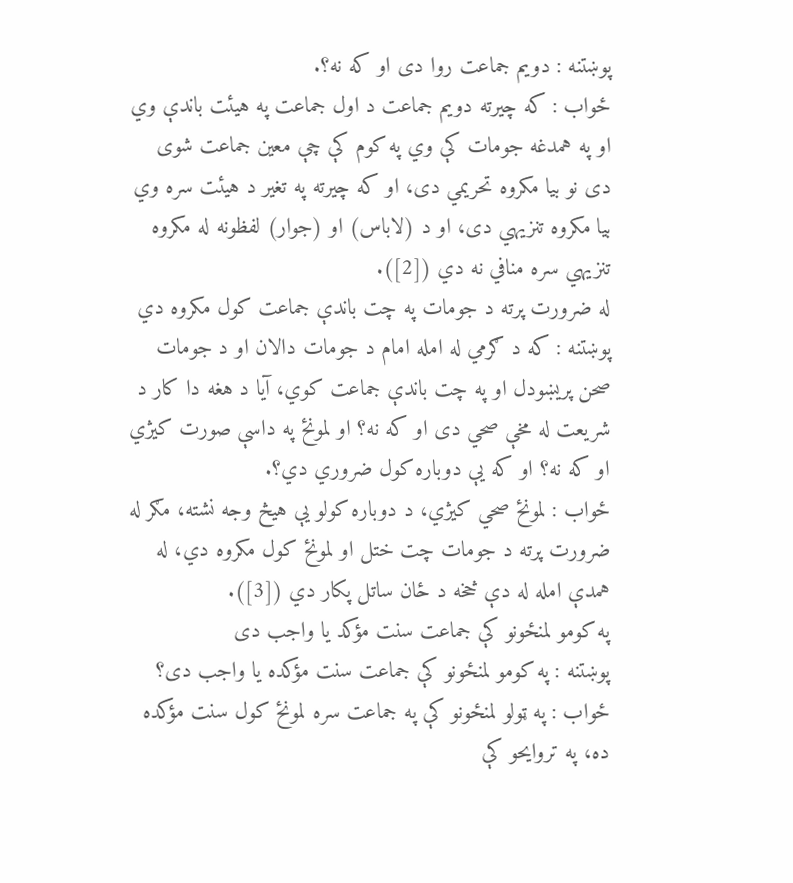پوښتنه : دويم جماعت روا دى او که نه؟.
ځواب : که چيرته دويم جماعت د اول جماعت په هيئت باندې وي او په همدغه جومات کې وي په کوم کې چې معين جماعت شوى دى نو بيا مکروه تحريمي دى، او که چيرته په تغير د هيئت سره وي بيا مکروه تنزيهي دى، او د (لاباس) او (جوار) لفظونه له مکروه تنزيهي سره منافي نه دي ([2]).
له ضرورت پرته د جومات په چت باندې جماعت کول مکروه دي
پوښتنه : که د ګرمي له امله امام د جومات دالان او د جومات صحن پريښودل او په چت باندې جماعت کوي، آيا د هغه دا کار د شريعت له مخې صحي دى او که نه؟ او لمونځ په داسې صورت کيژي او که نه؟ او که يې دوباره کول ضروري دي؟.
ځواب : لمونځ صحي کيژي، د دوباره کولو يې هيڅ وجه نشته، مګر له ضرورت پرته د جومات چت ختل او لمونځ کول مکروه دي، له همدې امله له دې څخه د ځان ساتل پکار دي ([3]).
په کومو لمنځونو کې جماعت سنت مؤکد يا واجب دى
پوښتنه : په کومو لمنځونو کې جماعت سنت مؤکده يا واجب دی؟
ځواب : په ټولو لمنځونو کې په جماعت سره لمونځ کول سنت مؤکده ده، په تروايحو کې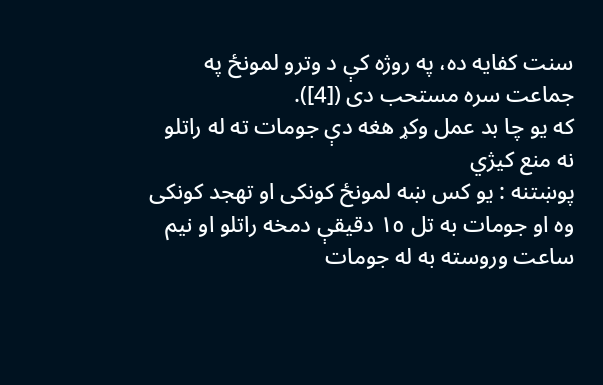سنت کفايه ده، په روژه کې د وترو لمونځ په جماعت سره مستحب دی ([4]).
که يو چا بد عمل وکړ هغه دې جومات ته له راتلو نه منع کيژي
پوښتنه : يو کس ښه لمونځ کونکى او تهجد کونکى وه او جومات به تل ١٥ دقيقې دمخه راتلو او نيم ساعت وروسته به له جومات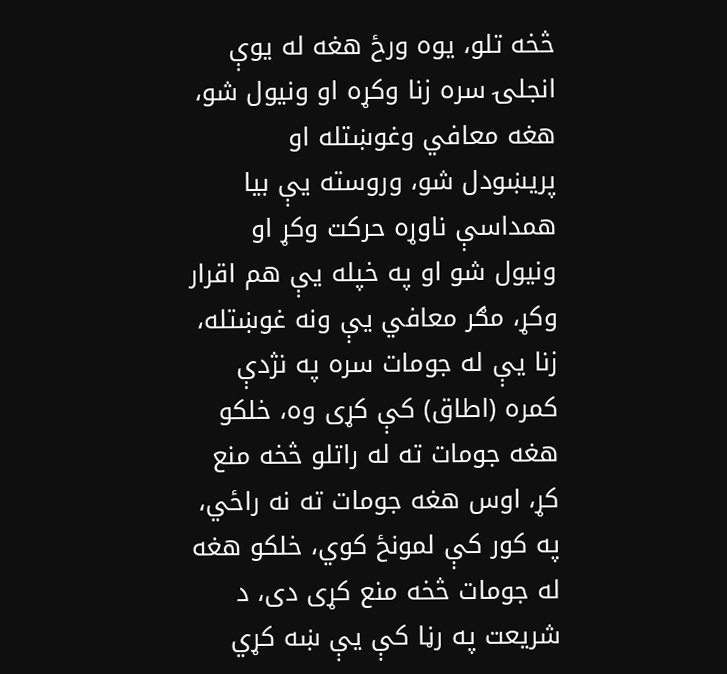څخه تلو، يوه ورځ هغه له يوې انجلۍ سره زنا وکړه او ونيول شو، هغه معافي وغوښتله او پريښودل شو، وروسته يې بيا همداسې ناوړه حرکت وکړ او ونيول شو او په خپله يې هم اقرار وکړ، مګر معافي يې ونه غوښتله، زنا يې له جومات سره په نژدې کمره (اطاق) کې کړى وه، خلکو هغه جومات ته له راتلو څخه منع کړ، اوس هغه جومات ته نه راځي، په کور کې لمونځ کوي، خلکو هغه له جومات څخه منع کړى دى، د شريعت په رڼا کې يې ښه کړي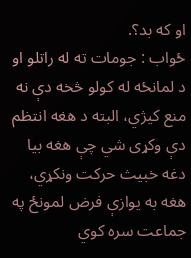او که بد؟.
ځواب : جومات ته له راتلو او د لمانځه له کولو څخه دې نه منع کيژي، البته د هغه انتظم دې وکړى شي چې هغه بيا دغه خبيث حرکت ونکړي، هغه به يوازې فرض لمونځ په جماعت سره کوي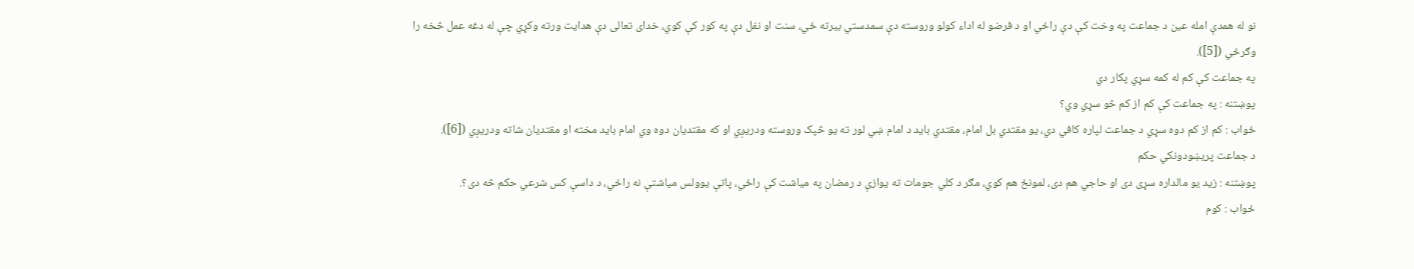نو له همدې امله عين د جماعت په وخت کې دې راځي او د فرضو له اداء کولو وروسته دې سمدستي بيرته ځي، سنت او نفل دې په کور کې کوي، خداى تعالى دې هدايت ورته وکړي چې له دغه عمل څخه را وګرځي ([5]).
په جماعت کې کم له کمه سړي پکار دي
پوښتنه : په جماعت کې کم از کم څو سړي وي؟
ځواب : کم از کم دوه سړي د جماعت لپاره کافي دي، يو مقتدي بل امام، مقتدي بايد د امام ښي لور ته يو څپک وروسته ودريږي او که مقتديان دوه وي امام بايد مخته او مقتديان شاته ودريږي ([6]).
د جماعت پريښودونکي حکم
پوښتنه : زيد يو مالداره سړى دى او حاجي هم دى، لمونځ هم کوي، مګر د کلي جومات ته يوازې د رمضان په مياشت کې راځي، پاتې يوولس مياشتې نه راځي، د داسې کس شرعي حکم څه دى؟.
ځواب : کوم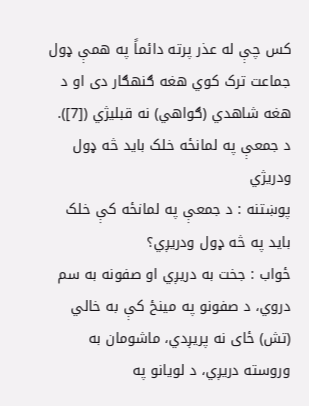کس چې له عذر پرته دائماً په همې ډول جماعت ترک کوي هغه ګنهګار دى او د هغه شاهدي (ګواهي) نه قبليژي ([7]).
د جمعې په لمانځه خلک بايد څه ډول ودريژي
پوښتنه : د جمعې په لمانځه کې خلک بايد په څه ډول ودريږي؟
ځواب : جخت به دريږي او صفونه به سم دروي، د صفونو په مينځ کې به خالي (تش) ځای نه پريږدي، ماشومان به وروسته دريږي، د لويانو په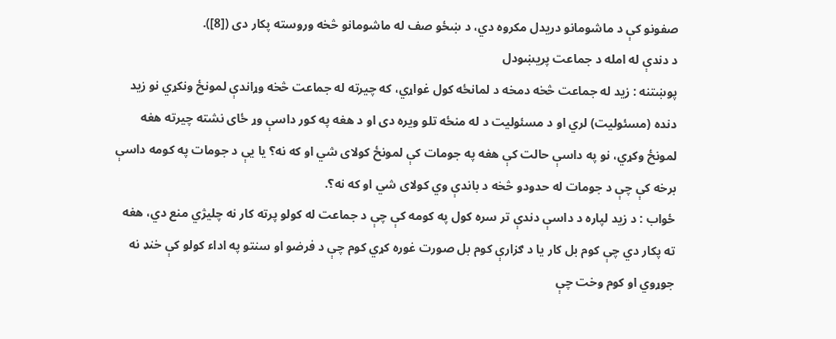صفونو کې د ماشومانو دريدل مکروه دي، د ښځو صف له ماشومانو څخه وروسته پکار دی ([8]).
د دندې له امله د جماعت پريښودل
پوښتنه : زيد له جماعت څخه دمخه د لمانځه کول غواړي، که چيرته له جماعت څخه وړاندې لمونځ ونکړي نو زيد دنده (مسئوليت) لري او د مسئوليت د له منځه تلو ويره دى او د هغه په کور داسې وړ ځاى نشته چيرته هغه لمونځ وکړي، نو په داسې حالت کې هغه په جومات کې لمونځ کولاى شي او که نه؟ يا يې د جومات په کومه داسې برخه کې چې د جومات له حدودو څخه د باندې وي کولاى شي او که نه؟.
ځواب : د زيد لپاره د داسې دندې تر سره کول په کومه کې چې د جماعت له کولو پرته کار نه چليژي منع دي، هغه ته پکار دي چې کوم بل کار يا د ګزارې کوم بل صورت غوره کړي کوم چې د فرضو او سنتو په اداء کولو کې خنډ نه جوړوي او کوم وخت چې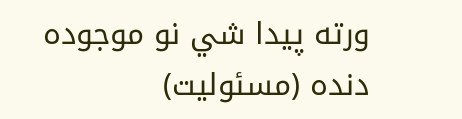ورته پيدا شي نو موجوده دنده (مسئوليت)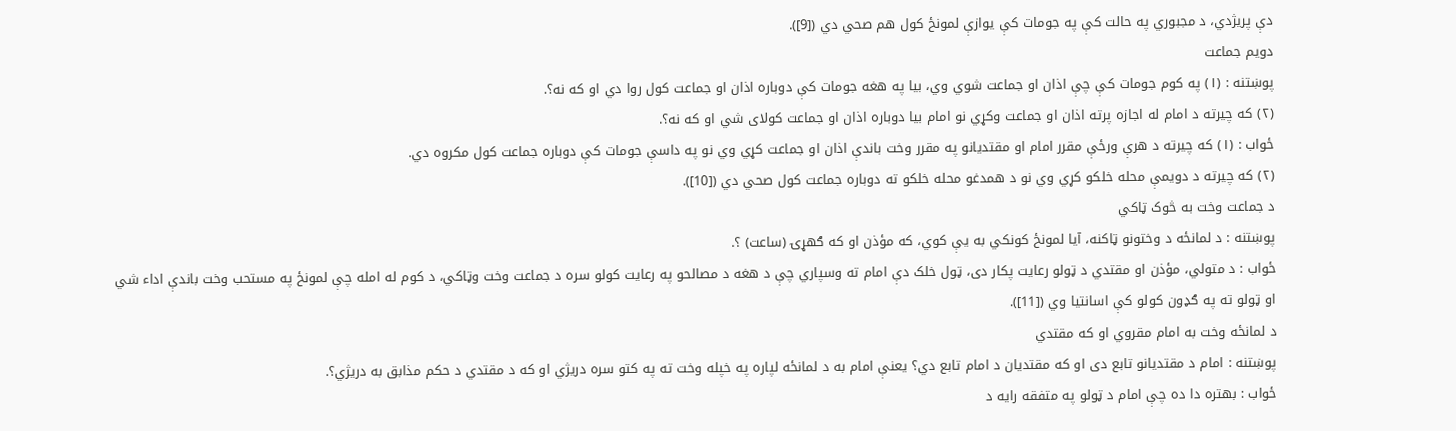دې پريژدي، د مجبوري په حالت کې په جومات کې يوازې لمونځ کول هم صحي دي ([9]).
دويم جماعت
پوښتنه : (١) په کوم جومات کې چې اذان او جماعت شوي وي، بيا په هغه جومات کې دوباره اذان او جماعت کول روا دي او که نه؟.
(٢) که چيرته د امام له اجازه پرته اذان او جماعت وکړي نو امام بيا دوباره اذان او جماعت کولاى شي او که نه؟.
ځواب : (١) که چيرته د هرې ورځې مقرر امام او مقتديانو په مقرر وخت باندې اذان او جماعت کړي وي نو په داسې جومات کې دوباره جماعت کول مکروه دي.
(٢) که چيرته د دويمې محله خلکو کړي وي نو د همدغو محله خلکو ته دوباره جماعت کول صحي دي ([10]).
د جماعت وخت به څوک ټاکي
پوښتنه : د لمانځه د وختونو ټاکنه، آيا لمونځ کونکي به يې کوي، که مؤذن او که ګهړۍ (ساعت) ؟.
ځواب : د متولي، مؤذن او مقتدي د ټولو رعايت پکار دى، ټول خلک دې امام ته وسپاري چې د هغه د مصالحو په رعايت کولو سره د جماعت وخت وټاکي، د کوم له امله چې لمونځ په مستحب وخت باندې اداء شي او ټولو ته په ګډون کولو کې اسانتيا وي ([11]).
د لمانځه وخت به امام مقروي او که مقتدي
پوښتنه : امام د مقتديانو تابع دى او که مقتديان د امام تابع دي؟ يعنې امام به د لمانځه لپاره په خپله وخت ته په کتو سره دريژي او که د مقتدي د حکم مذابق به دريژي؟.
ځواب : بهتره دا ده چې امام د ټولو په متفقه رايه د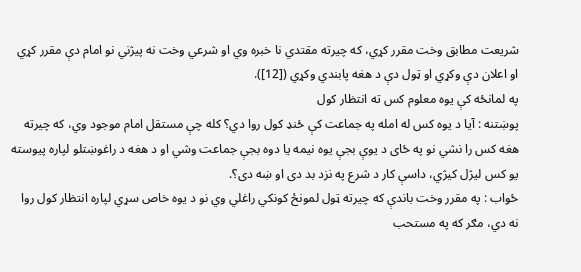شريعت مطابق وخت مقرر کړي، که چيرته مقتدي نا خبره وي او شرعي وخت نه پيژني نو امام دې مقرر کړي او اعلان دې وکړي او ټول دې د هغه پابندي وکړي ([12]).
په لمانځه کې يوه معلوم کس ته انتظار کول
پوښتنه : آيا د يوه کس له امله په جماعت کې ځنډ کول روا دي؟ کله چې مستقل امام موجود وي، که چيرته هغه کس را نشي نو په ځاى د يوې بجې يوه نيمه يا دوه بجې جماعت وشي او د هغه د راغوښتلو لپاره پيوسته يو کس ليژل کيژي، داسې کار د شرع په نزد بد دى او ښه دى؟.
ځواب : په مقرر وخت باندې که چيرته ټول لمونځ کونکي راغلي وي نو د يوه خاص سړي لپاره انتظار کول روا نه دي، مګر که په مستحب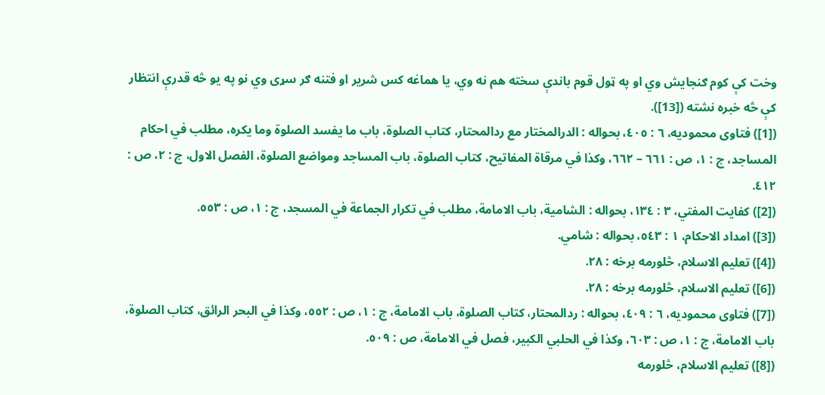وخت کې کوم ګنجايش وي او په ټول قوم باندې سخته هم نه وي، يا هماغه کس شرير او فتنه ګر سړى وي نو په يو څه قدرې انتظار کې څه خبره نشته ([13]).
([1]) فتاوى محموديه، ٦ : ٤٠٥، بحواله : الدرالمختار مع ردالمحتار، کتاب الصلوة، باب ما يفسد الصلوة وما يکره، مطلب في احکام المساجد، ج : ١، ص : ٦٦١ – ٦٦٢، وکذا في مرقاة المفاتيح، کتاب الصلوة، باب المساجد ومواضع الصلوة، الفصل الاول، ج : ٢، ص : ٤١٢.
([2]) کفايت المفتي، ٣ : ١٣٤، بحواله : الشامية، باب الامامة، مطلب في تکرار الجماعة في المسجد، ج : ١، ص : ٥٥٣.
([3]) امداد الاحکام، ١ : ٥٤٣، بحواله : شامي.
([4]) تعليم الاسلام، څلورمه برخه : ٢٨.
([6]) تعليم الاسلام، څلورمه برخه : ٢٨.
([7]) فتاوى محموديه، ٦ : ٤٠٩، بحواله : ردالمحتار، کتاب الصلوة، باب الامامة، ج : ١، ص : ٥٥٢، وکذا في البحر الرائق، کتاب الصلوة، باب الامامة، ج : ١، ص : ٦٠٣، وکذا في الحلبي الکبير، فصل في الامامة، ص : ٥٠٩.
([8]) تعليم الاسلام، څلورمه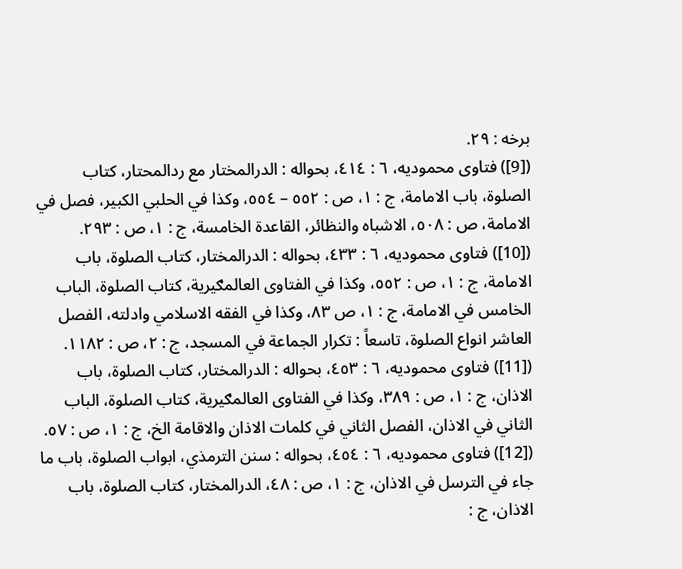برخه : ٢٩.
([9]) فتاوى محموديه، ٦ : ٤١٤، بحواله : الدرالمختار مع ردالمحتار، کتاب الصلوة، باب الامامة، ج : ١، ص : ٥٥٢ – ٥٥٤، وکذا في الحلبي الکبير، فصل في الامامة، ص : ٥٠٨، الاشباه والنظائر، القاعدة الخامسة، ج : ١، ص : ٢٩٣.
([10]) فتاوى محموديه، ٦ : ٤٣٣، بحواله : الدرالمختار، کتاب الصلوة، باب الامامة، ج : ١، ص : ٥٥٢، وکذا في الفتاوى العالمګيرية، کتاب الصلوة، الباب الخامس في الامامة، ج : ١، ص ٨٣، وکذا في الفقه الاسلامي وادلته، الفصل العاشر انواع الصلوة، تاسعاً : تکرار الجماعة في المسجد، ج : ٢، ص : ١١٨٢.
([11]) فتاوى محموديه، ٦ : ٤٥٣، بحواله : الدرالمختار، کتاب الصلوة، باب الاذان، ج : ١، ص : ٣٨٩، وکذا في الفتاوى العالمګيرية، کتاب الصلوة، الباب الثاني في الاذان، الفصل الثاني في کلمات الاذان والاقامة الخ، ج : ١، ص : ٥٧.
([12]) فتاوى محموديه، ٦ : ٤٥٤، بحواله : سنن الترمذي، ابواب الصلوة، باب ما جاء في الترسل في الاذان، ج : ١، ص : ٤٨، الدرالمختار، کتاب الصلوة، باب الاذان، ج :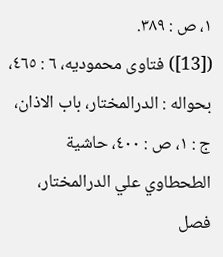١، ص : ٣٨٩.
([13]) فتاوى محموديه، ٦ : ٤٦٥، بحواله : الدرالمختار، باب الاذان، ج : ١، ص : ٤٠٠، حاشية الطحطاوي علي الدرالمختار، فصل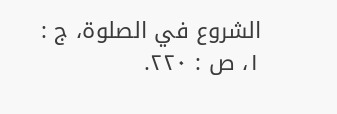الشروع في الصلوة، ج : ١، ص : ٢٢٠.